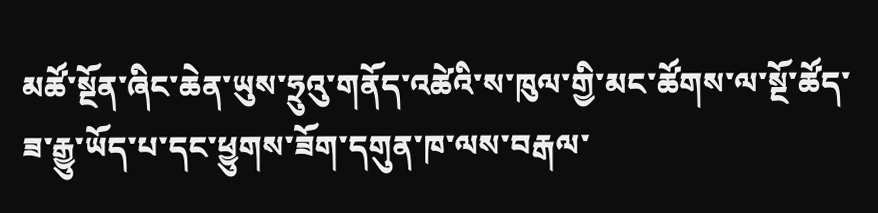མཚོ་སྔོན་ཞིང་ཆེན་ཡུས་ཧྲུའུ་གནོད་འཚེའི་ས་ཁུལ་གྱི་མང་ཚོགས་ལ་སྔོ་ཚོད་ཟ་རྒྱུ་ཡོད་པ་དང་ཕྱུགས་ཟོག་དགུན་ཁ་ལས་བརྒལ་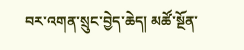བར་འགན་སྲུང་བྱེད་ཆེད། མཚོ་སྔོན་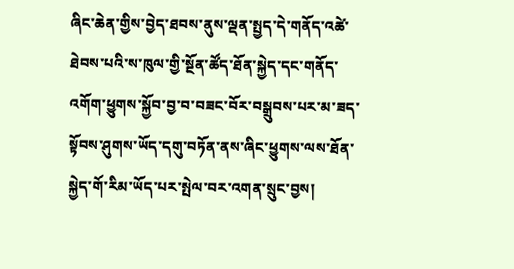ཞིང་ཆེན་གྱིས་བྱེད་ཐབས་ནུས་ལྡན་སྤྱད་དེ་གནོད་འཚེ་ཐེབས་པའི་ས་ཁུལ་གྱི་སྔོན་ཚོད་ཐོན་སྐྱེད་དང་གནོད་འགོག་ཕྱུགས་སྐྱོབ་བྱ་བ་བཟང་བོར་བསྒྲུབས་པར་མ་ཟད་སྟོབས་ཤུགས་ཡོད་དགུ་བཏོན་ནས་ཞིང་ཕྱུགས་ལས་ཐོན་སྐྱེད་གོ་རིམ་ཡོད་པར་སྤེལ་བར་འགན་སྲུང་བྱས།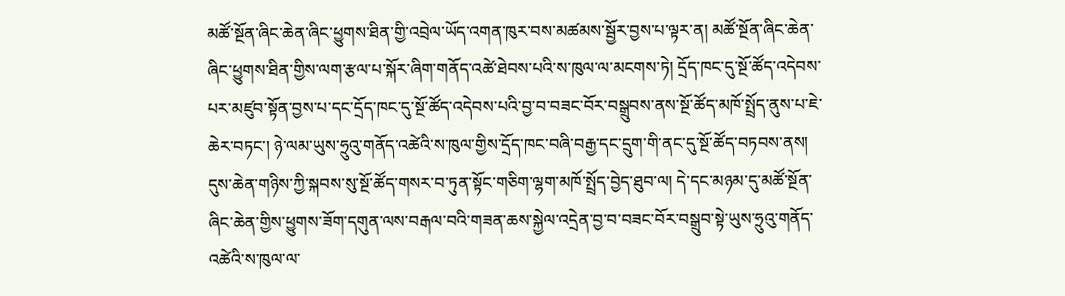མཚོ་སྔོན་ཞིང་ཆེན་ཞིང་ཕྱུགས་ཐིན་གྱི་འབྲེལ་ཡོད་འགན་ཁུར་བས་མཚམས་སྦྱོར་བྱས་པ་ལྟར་ན། མཚོ་སྔོན་ཞིང་ཆེན་ཞིང་ཕྱུགས་ཐིན་གྱིས་ལག་རྩལ་པ་སྐོར་ཞིག་གནོད་འཚེ་ཐེབས་པའི་ས་ཁུལ་ལ་མངགས་ཏེ། དྲོད་ཁང་དུ་སྔོ་ཚོད་འདེབས་པར་མཛུབ་སྟོན་བྱས་པ་དང་དྲོད་ཁང་དུ་སྔོ་ཚོད་འདེབས་པའི་བྱ་བ་བཟང་བོར་བསྒྲུབས་ནས་སྔོ་ཚོད་མཁོ་སྤྲོད་ནུས་པ་ཇེ་ཆེར་བཏང་། ཉེ་ལམ་ཡུས་ཧྲུའུ་གནོད་འཚེའི་ས་ཁུལ་གྱིས་དྲོད་ཁང་བཞི་བརྒྱ་དང་དྲུག་གི་ནང་དུ་སྔོ་ཚོད་བཏབས་ནས། དུས་ཆེན་གཉིས་ཀྱི་སྐབས་སུ་སྔོ་ཚོད་གསར་བ་ཏུན་སྟོང་གཅིག་ལྷག་མཁོ་སྤྲོད་བྱེད་ཐུབ་ལ། དེ་དང་མཉམ་དུ་མཚོ་སྔོན་ཞིང་ཆེན་གྱིས་ཕྱུགས་ཟོག་དགུན་ལས་བརྒལ་བའི་གཟན་ཆས་སྐྱེལ་འདྲེན་བྱ་བ་བཟང་བོར་བསྒྲུབ་སྟེ་ཡུས་ཧྲུའུ་གནོད་འཚེའི་ས་ཁུལ་ལ་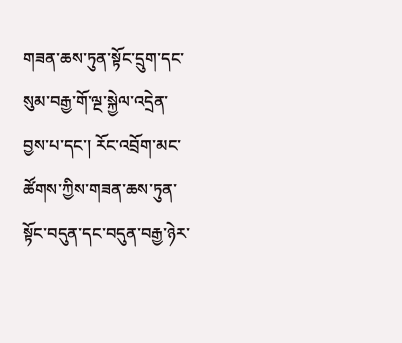གཟན་ཆས་ཏུན་སྟོང་དྲུག་དང་སུམ་བརྒྱ་གོ་ལྔ་སྐྱེལ་འདྲེན་བྱས་པ་དང་། རོང་འབྲོག་མང་ཚོགས་ཀྱིས་གཟན་ཆས་ཏུན་སྟོང་བདུན་དང་བདུན་བརྒྱ་ཉེར་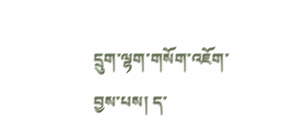དྲུག་ལྷག་གསོག་འཇོག་བྱས་པས། ད་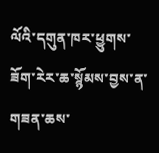ལོའི་དགུན་ཁར་ཕྱུགས་ཟོག་རེར་ཆ་སྙོམས་བྱས་ན་གཟན་ཆས་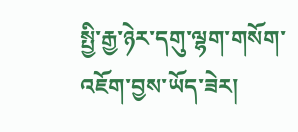སྤྱི་རྒྱ་ཉེར་དགུ་ལྷག་གསོག་འཇོག་བྱས་ཡོད་ཟེར།